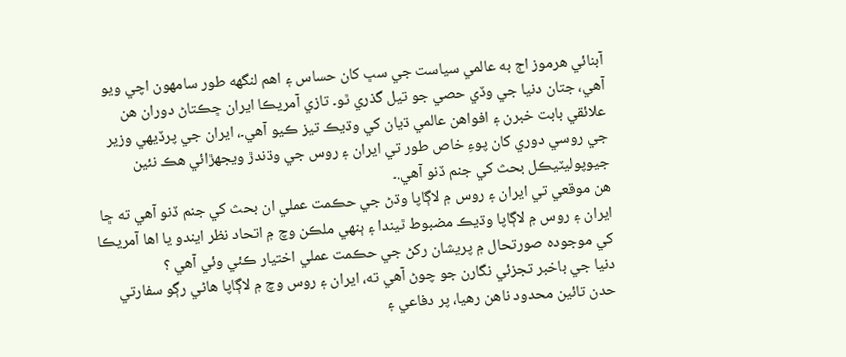آبنائي هرموز اڄ به عالمي سياست جي سڀ کان حساس ۽ اهم لنگهه طور سامهون اچي ويو آهي، جتان دنيا جي وڏي حصي جو تيل گذري ٿو۔ تازي آمريڪا ايران ڇڪتاڻ دوران هن علائقي بابت خبرن ۽ افواهن عالمي ڌيان کي وڌيڪ تيز ڪيو آهي۔، ايران جي پرڏيهي وزير جي روسي دوري کان پوءِ خاص طور تي ايران ۽ روس جي وڌندڙ ويجهڙائي هڪ نئين جيوپوليٽيڪل بحث کي جنم ڏنو آهي.۔
هن موقعي تي ايران ۽ روس ۾ لاڳاپا وڌڻ جي حڪمت عملي ان بحث کي جنم ڏنو آهي ته ڇا ايران ۽ روس ۾ لاڳاپا وڌيڪ مضبوط ٿيندا ۽ ٻنهي ملڪن وچ ۾ اتحاد نظر ايندو يا اها آمريڪا کي موجوده صورتحال ۾ پريشان رکڻ جي حڪمت عملي اختيار ڪئي وئي آهي ؟
دنيا جي باخبر تجزئي نگارن جو چوڻ آهي ته، ايران ۽ روس وچ ۾ لاڳاپا هاڻي رڳو سفارتي حدن تائين محدود ناهن رهيا، پر دفاعي ۽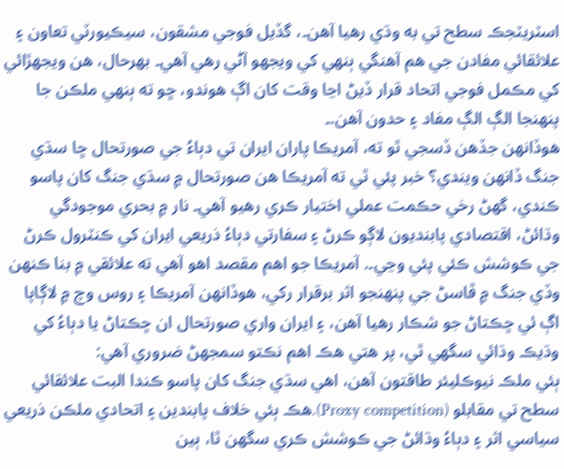اسٽريٽجڪ سطح تي به وڌي رهيا آهن۔، گڏيل فوجي مشقون، سيڪيورٽي تعاون ۽ علائقائي مفادن جي هم آهنگي ٻنهي کي ويجهو آڻي رهي آهي۔ بهرحال، هن ويجهڙائي کي مڪمل فوجي اتحاد قرار ڏيڻ اڃا وقت کان اڳ هوندو، ڇو ته ٻنهي ملڪن جا پنهنجا الڳ الڳ مفاد ۽ حدون آهن.۔
هوڏانهن جڏهن ڏسجي ٿو ته، آمريڪا پاران ايران تي دٻاءُ جي صورتحال ڇا سڌي جنگ ڏانهن ويندي؟ خبر پئي ٿي ته آمريڪا هن صورتحال ۾ سڌي جنگ کان پاسو ڪندي، گهڻ رخي حڪمت عملي اختيار ڪري رهيو آهي۔ نار ۾ بحري موجودگي وڌائڻ، اقتصادي پابنديون لاڳو ڪرڻ ۽ سفارتي دٻاءُ ذريعي ايران کي ڪنٽرول ڪرڻ جي ڪوشش ڪئي پئي وڃي۔. آمريڪا جو اهم مقصد اهو آهي ته علائقي ۾ بنا ڪنهن وڏي جنگ ۾ ڦاسڻ جي پنهنجو اثر برقرار رکي، هوڏانهن آمریڪا ۽ روس وچ ۾ لاڳاپا اڳ ئي ڇڪتاڻ جو شڪار رهيا آهن، ۽ ايران واري صورتحال ان ڇڪتاڻ يا دٻاءُ کي وڌيڪ وڌائي سگهي ٿي، پر هتي هڪ اهم نڪتو سمجهڻ ضروري آهي:
ٻئي ملڪ نيوڪليئر طاقتون آهن، اهي سڌي جنگ کان پاسو ڪندا البت علائقائي سطح تي مقابلو (Proxy competition).هڪ ٻئي خلاف پابندين ۽ اتحادي ملڪن ذريعي سياسي اثر ۽ دٻاءُ وڌائڻ جي ڪوشش ڪري سگهن ٿا، ٻين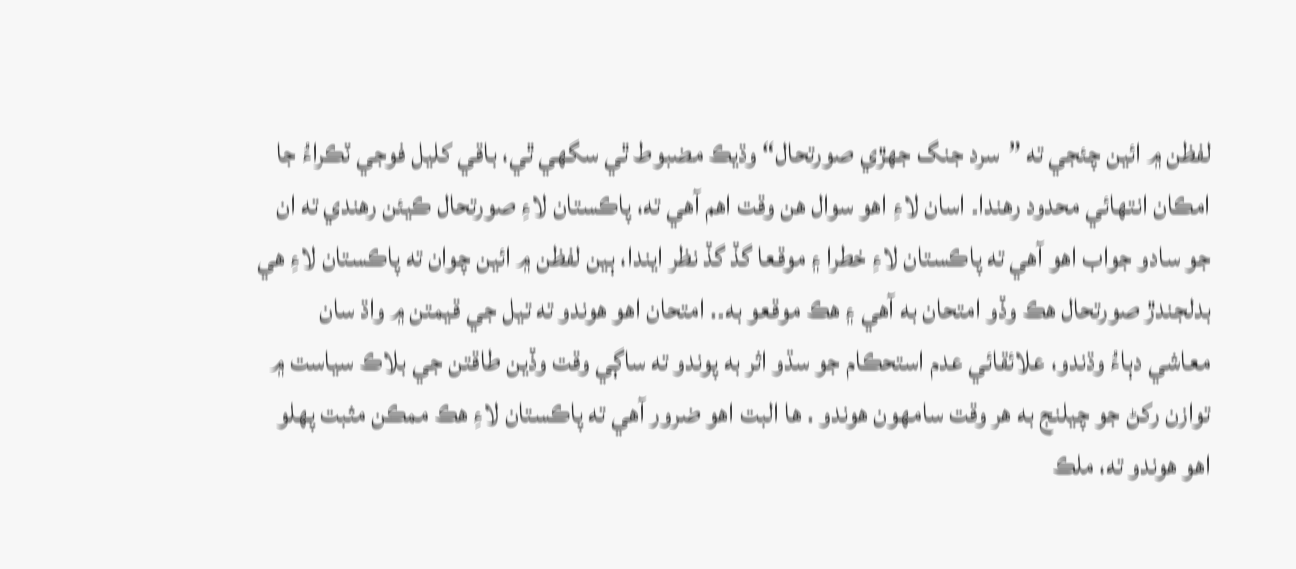لفظن ۾ ائين چئجي ته ”سرد جنگ جهڙي صورتحال“ وڌيڪ مضبوط ٿي سگهي ٿي، باقي کليل فوجي ٽڪراءُ جا امڪان انتهائي محدود رهندا۔ اسان لاءِ اهو سوال هن وقت اهم آهي ته، پاڪستان لاءِ صورتحال ڪيئن رهندي ته ان جو سادو جواب اهو آهي ته پاڪستان لاءِ خطرا ۽ موقعا گڏ گڏ نظر ايندا، ٻين لفظن ۾ ائين چوان ته پاڪستان لاءِ هي بدلجندڙ صورتحال هڪ وڏو امتحان به آهي ۽ هڪ موقعو به۔. امتحان اهو هوندو ته تيل جي قيمتن ۾ واڌ سان معاشي دٻاءُ وڌندو، علائقائي عدم استحڪام جو سڌو اثر به پوندو ته ساڳي وقت وڏين طاقتن جي بلاڪ سياست ۾ توازن رکڻ جو چيلنج به هر وقت سامهون هوندو . ها البت اهو ضرور آهي ته پاڪستان لاءِ هڪ ممڪن مثبت پهلو اهو هوندو ته، ملڪ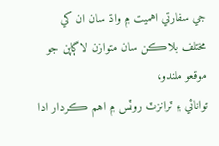جي سفارتي اهميت ۾ واڌ سان ان کي مختلف بلاڪن سان متوازن لاڳاپن جو موقعو ملندو،
توانائي ۽ ٽرانزٽ روٽس ۾ اهم ڪردار ادا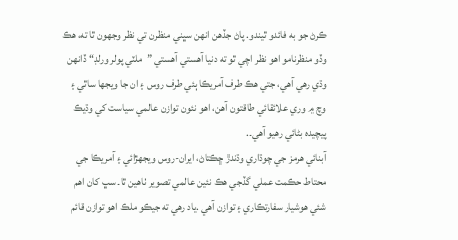ڪرڻ جو به فائدو ٿيندو. پاڻ جڏهن انهن سڀني منظرن تي نظر وجهون ٿا ته، هڪ وڏو منظرنامو اهو نظر اچي ٿو ته دنيا آهستي آهستي ”ملٽي پولر ورلڊ“ ڏانهن وڌي رهي آهي، جتي هڪ طرف آمريڪا ٻئي طرف روس ۽ ان جا ويجها ساٿي ۽ وچ ۾ وري علائقائي طاقتون آهن، اهو نئون توازن عالمي سياست کي وڌيڪ پيچيده بڻائي رهيو آهي۔.
آبنائي هرمز جي چوڌاري وڌندڙ ڇڪتاڻ، ايران-روس ويجهڙائي ۽ آمريڪا جي محتاط حڪمت عملي گڏجي هڪ نئين عالمي تصوير ٺاهين ٿا۔ سڀ کان اهم شئي هوشيار سفارتڪاري ۽ توازن آهي .ياد رهي ته جيڪو ملڪ اهو توازن قائم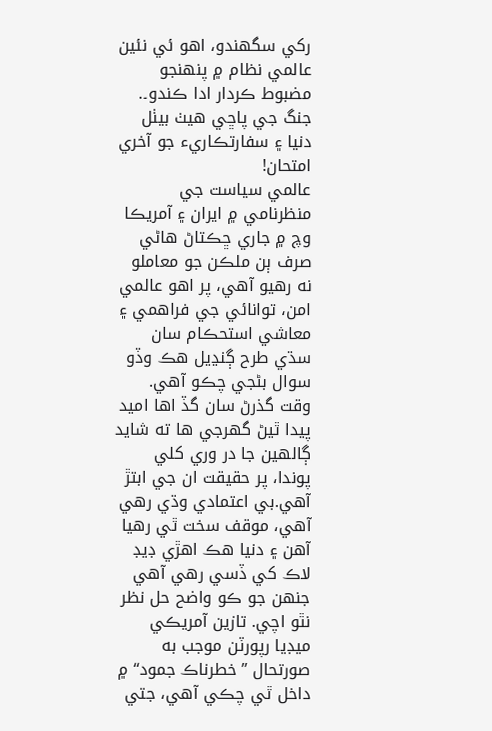رکي سگهندو، اهو ئي نئين عالمي نظام ۾ پنهنجو مضبوط ڪردار ادا ڪندو۔.
جنگ جي پاڇي هيٺ بيٺل دنيا ۽ سفارتڪاريء جو آخري امتحان!
عالمي سياست جي منظرنامي ۾ ايران ۽ آمريڪا وچ ۾ جاري ڇڪتاڻ هاڻي صرف ٻن ملڪن جو معاملو نه رهيو آهي، پر اهو عالمي امن، توانائي جي فراهمي ۽ معاشي استحڪام سان سڌي طرح ڳنڍيل هڪ وڏو سوال بڻجي چڪو آهي. وقت گذرڻ سان گڏ اها اميد پيدا ٿيڻ گهرجي ها ته شايد ڳالهين جا در وري کلي پوندا، پر حقيقت ان جي ابتڙ آهي.بي اعتمادي وڌي رهي آهي، موقف سخت ٿي رهيا آهن ۽ دنيا هڪ اهڙي ڊيڊ لاڪ کي ڏسي رهي آهي جنهن جو ڪو واضح حل نظر نٿو اچي. تازين آمريڪي ميڊيا رپورٽن موجب به صورتحال ”خطرناڪ جمود“ ۾ داخل ٿي چڪي آهي، جتي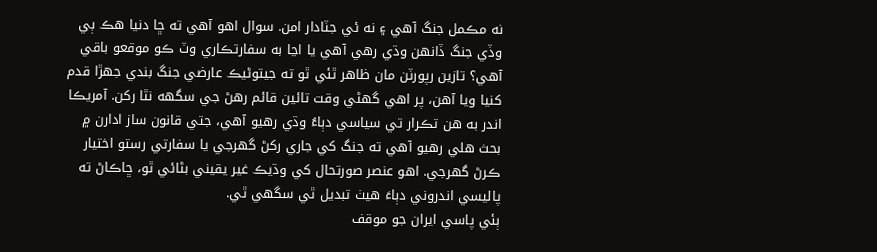نه مڪمل جنگ آهي ۽ نه ئي جٽادار امن. سوال اهو آهي ته ڇا دنيا هڪ ٻي وڏي جنگ ڏانهن وڌي رهي آهي يا اڃا به سفارتڪاري وٽ ڪو موقعو باقي آهي؟ تازين رپورٽن مان ظاهر ٿئي ٿو ته جيتوڻيڪ عارضي جنگ بندي جهڙا قدم کنيا ويا آهن، پر اهي گهڻي وقت تائين قائم رهڻ جي سگهه نٿا رکن. آمريڪا اندر به هن تڪرار تي سياسي دٻاءُ وڌي رهيو آهي، جتي قانون ساز ادارن ۾ بحث هلي رهيو آهي ته جنگ کي جاري رکڻ گهرجي يا سفارتي رستو اختيار ڪرڻ گهرجي. اهو عنصر صورتحال کي وڌيڪ غير يقيني بڻائي ٿو، ڇاڪاڻ ته پاليسي اندروني دٻاءَ هيٺ تبديل ٿي سگهي ٿي.
ٻئي پاسي ايران جو موقف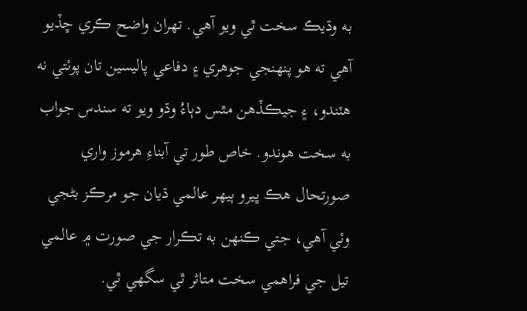به وڌيڪ سخت ٿي ويو آهي. تهران واضح ڪري ڇڏيو آهي ته هو پنهنجي جوهري ۽ دفاعي پاليسين تان پوئتي نه هٽندو، ۽ جيڪڏهن مٿس دٻاءُ وڌو ويو ته سندس جواب به سخت هوندو. خاص طور تي آبناءِ هرموز واري صورتحال هڪ ڀيرو ٻيهر عالمي ڌيان جو مرڪز بڻجي وئي آهي، جتي ڪنهن به تڪرار جي صورت ۾ عالمي تيل جي فراهمي سخت متاثر ٿي سگهي ٿي.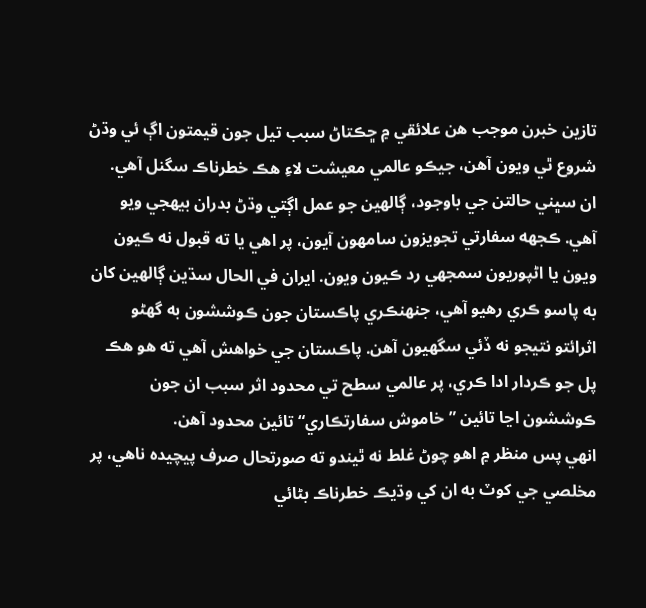تازين خبرن موجب هن علائقي ۾ ڇڪتاڻ سبب تيل جون قيمتون اڳ ئي وڌڻ شروع ٿي ويون آهن، جيڪو عالمي معيشت لاءِ هڪ خطرناڪ سگنل آهي.
ان سڀني حالتن جي باوجود، ڳالهين جو عمل اڳتي وڌڻ بدران بيهجي ويو آهي. ڪجهه سفارتي تجويزون سامهون آيون، پر اهي يا ته قبول نه ڪيون ويون يا اڻپوريون سمجهي رد ڪيون ويون. ايران في الحال سڌين ڳالهين کان به پاسو ڪري رهيو آهي، جنهنڪري پاڪستان جون ڪوششون به گهڻو اثرائتو نتيجو نه ڏئي سگهيون آهن. پاڪستان جي خواهش آهي ته هو هڪ پل جو ڪردار ادا ڪري، پر عالمي سطح تي محدود اثر سبب ان جون ڪوششون اڃا تائين ”خاموش سفارتڪاري“ تائين محدود آهن.
انهي پس منظر ۾ اهو چوڻ غلط نه ٿيندو ته صورتحال صرف پيچيده ناهي، پر مخلصي جي کوٽ به ان کي وڌيڪ خطرناڪ بڻائي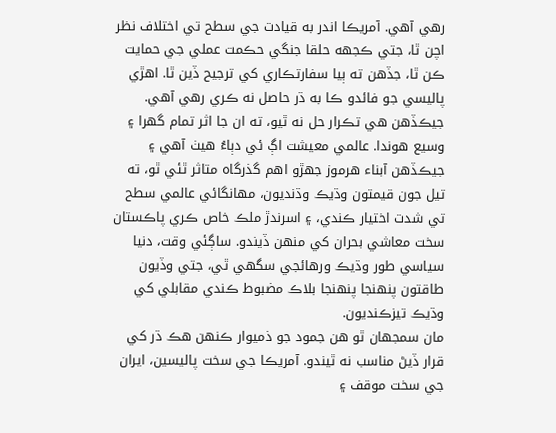رهي آهي. آمريڪا اندر به قيادت جي سطح تي اختلاف نظر اچن ٿا، جتي ڪجهه حلقا جنگي حڪمت عملي جي حمايت ڪن ٿا، جڏهن ته ٻيا سفارتڪاري کي ترجيح ڏين ٿا. اهڙي پاليسي جو فائدو ڪا به ڌر حاصل نه ڪري رهي آهي.
جيڪڏهن هي تڪرار حل نه ٿيو، ته ان جا اثر تمام گهرا ۽ وسيع هوندا. عالمي معيشت اڳ ئي دٻاءُ هيٺ آهي ۽ جيڪڏهن آبناء هرموز جهڙو اهم گذرگاه متاثر ٿئي ٿو، ته تيل جون قيمتون وڌيڪ وڌنديون، مهانگائي عالمي سطح تي شدت اختيار ڪندي، ۽ اسرندڙ ملڪ خاص ڪري پاڪستان سخت معاشي بحران کي منهن ڏيندو. ساڳئي وقت، دنيا سياسي طور وڌيڪ ورهائجي سگهي ٿي، جتي وڏيون طاقتون پنهنجا پنهنجا بلاڪ مضبوط ڪندي مقابلي کي وڌيڪ تيزڪنديون.
مان سمجهان ٿو هن جمود جو ذميوار ڪنهن هڪ ڌر کي قرار ڏيڻ مناسب نه ٿيندو. آمريڪا جي سخت پاليسين، ايران جي سخت موقف ۽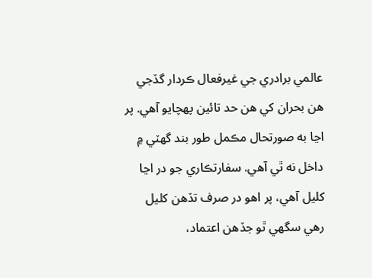عالمي برادري جي غيرفعال ڪردار گڏجي هن بحران کي هن حد تائين پهچايو آهي. پر اڃا به صورتحال مڪمل طور بند گهٽي ۾ داخل نه ٿي آهي. سفارتڪاري جو در اڃا کليل آهي، پر اهو در صرف تڏهن کليل رهي سگهي ٿو جڏهن اعتماد،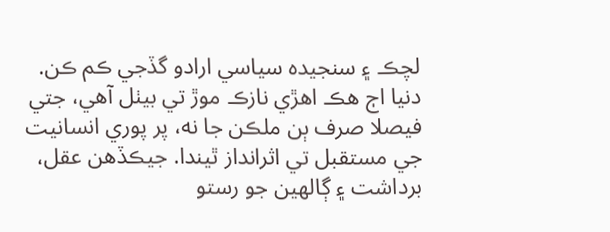لچڪ ۽ سنجيده سياسي ارادو گڏجي ڪم ڪن.
دنيا اڄ هڪ اهڙي نازڪ موڙ تي بيٺل آهي، جتي فيصلا صرف ٻن ملڪن جا نه، پر پوري انسانيت جي مستقبل تي اثرانداز ٿيندا. جيڪڏهن عقل، برداشت ۽ ڳالهين جو رستو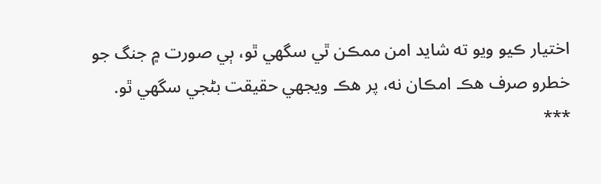اختيار ڪيو ويو ته شايد امن ممڪن ٿي سگهي ٿو، ٻي صورت ۾ جنگ جو خطرو صرف هڪ امڪان نه، پر هڪ ويجهي حقيقت بڻجي سگهي ٿو.
***